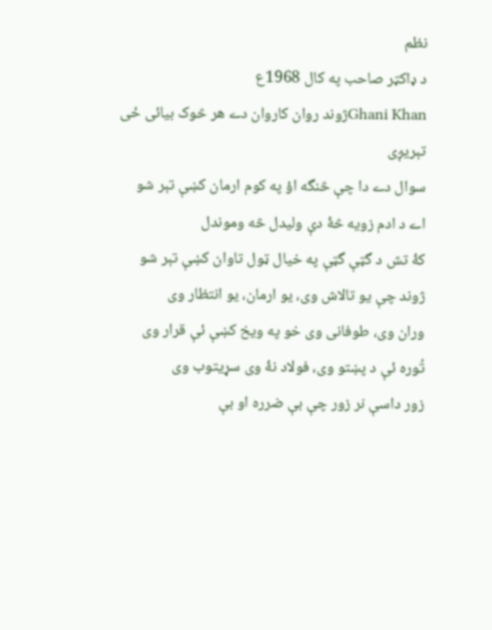نظم
د ډاکټر صاحب په کال 1968ع
Ghani Khanژوند روان کاروان دے هر څوک بيائی ځی تېريږی
سوال دے دا چې څنگه اؤ په کوم ارمان کښې تېر شو
اے د ادم زويه څۀ دې وليدل څه وموندل
کۀ تش د گټې گټې په خيال ټول تاوان کښې تېر شو
ژوند چې يو تالاش وی، يو ارمان، يو انتظار وی
وران وی، طوفانی وی خو په ويخ کښې ئې قرار وی
تُوره ئې د پښتو وی، فولاد نۀ وی سړيتوب وی
زور داسې نر زور چې بې ضرره او بې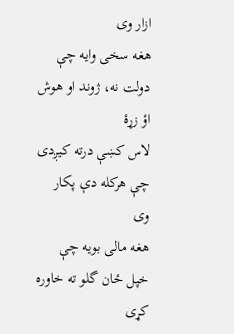ازار وی
هغه سخی وايه چې دولت نه، ژوند او هوش اؤ زړۀ
لاس کښې درته کيږدی چې هرکله دې پکار وی
هغه مالی بويه چې خپل ځان گلو ته خاوره کړی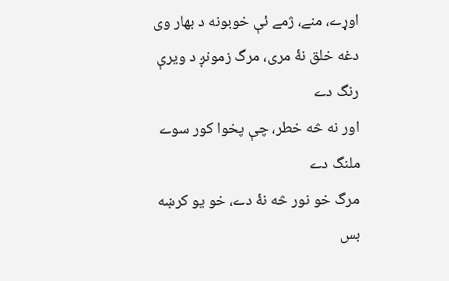اوړے، منے، ژمے ئې خوبونه د بهار وی
دغه خلق نۀ مری، مرگ زمونږ د ويرې رنگ دے
اور نه څه خطر، چې پخوا کور سوے ملنگ دے
مرگ خو نور څه نۀ دے، خو يو کرښه بس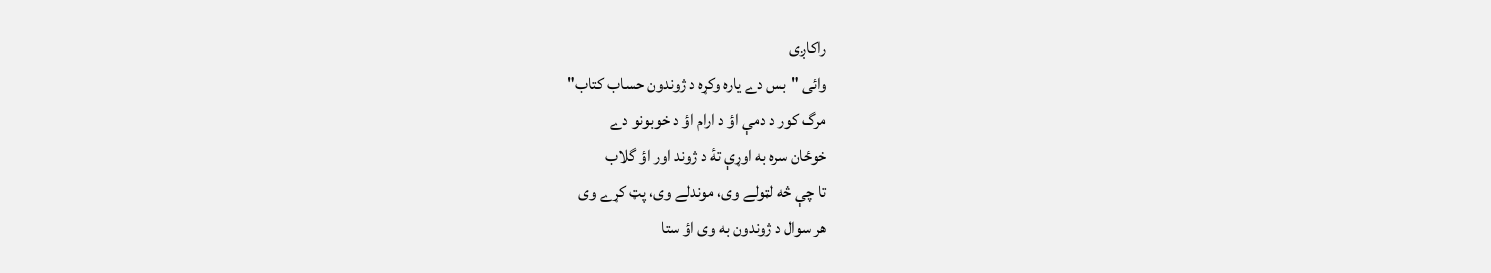راکاږی
وائی "بس دے ياره وکړه د ژوندون حساب کتاب"
مرگ کور د دمې اؤ د ارام اؤ د خوبونو دے
خوځان سره به اوړې تۀ د ژوند اور اؤ گلاب
تا چې څه لټولے وی، موندلے وی، پټ کړے وی
هر سوال د ژوندون به وی اؤ ستا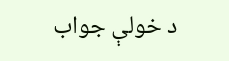د خولې جواب